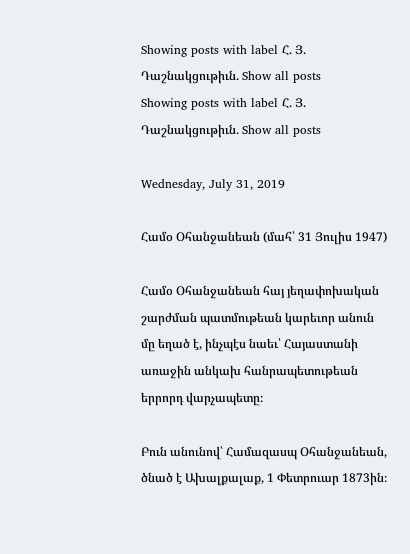Showing posts with label Հ. Յ. Դաշնակցութիւն. Show all posts
Showing posts with label Հ. Յ. Դաշնակցութիւն. Show all posts

Wednesday, July 31, 2019

Համօ Օհանջանեան (մահ՝ 31 Յուլիս 1947)

Համօ Օհանջանեան հայ յեղափոխական շարժման պատմութեան կարեւոր անուն մը եղած է, ինչպէս նաեւ՝ Հայաստանի առաջին անկախ հանրապետութեան երրորդ վարչապետը։

Բուն անունով՝ Համազասպ Օհանջանեան, ծնած է Ախալքալաք, 1 Փետրուար 1873ին։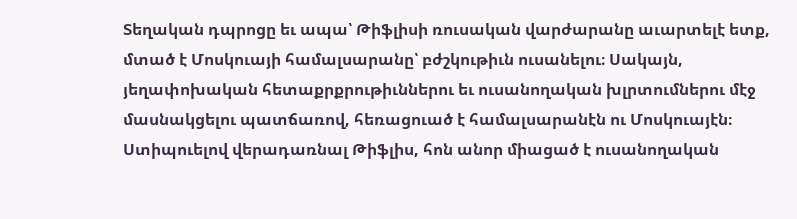Տեղական դպրոցը եւ ապա՝ Թիֆլիսի ռուսական վարժարանը աւարտելէ ետք, մտած է Մոսկուայի համալսարանը՝ բժշկութիւն ուսանելու։ Սակայն, յեղափոխական հետաքրքրութիւններու եւ ուսանողական խլրտումներու մէջ մասնակցելու պատճառով, հեռացուած է համալսարանէն ու Մոսկուայէն։ Ստիպուելով վերադառնալ Թիֆլիս, հոն անոր միացած է ուսանողական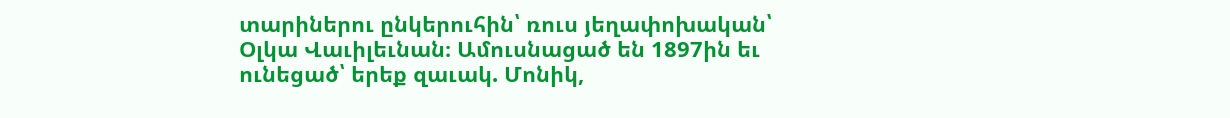տարիներու ընկերուհին՝ ռուս յեղափոխական՝ Օլկա Վաւիլեւնան։ Ամուսնացած են 1897ին եւ ունեցած՝ երեք զաւակ. Մոնիկ,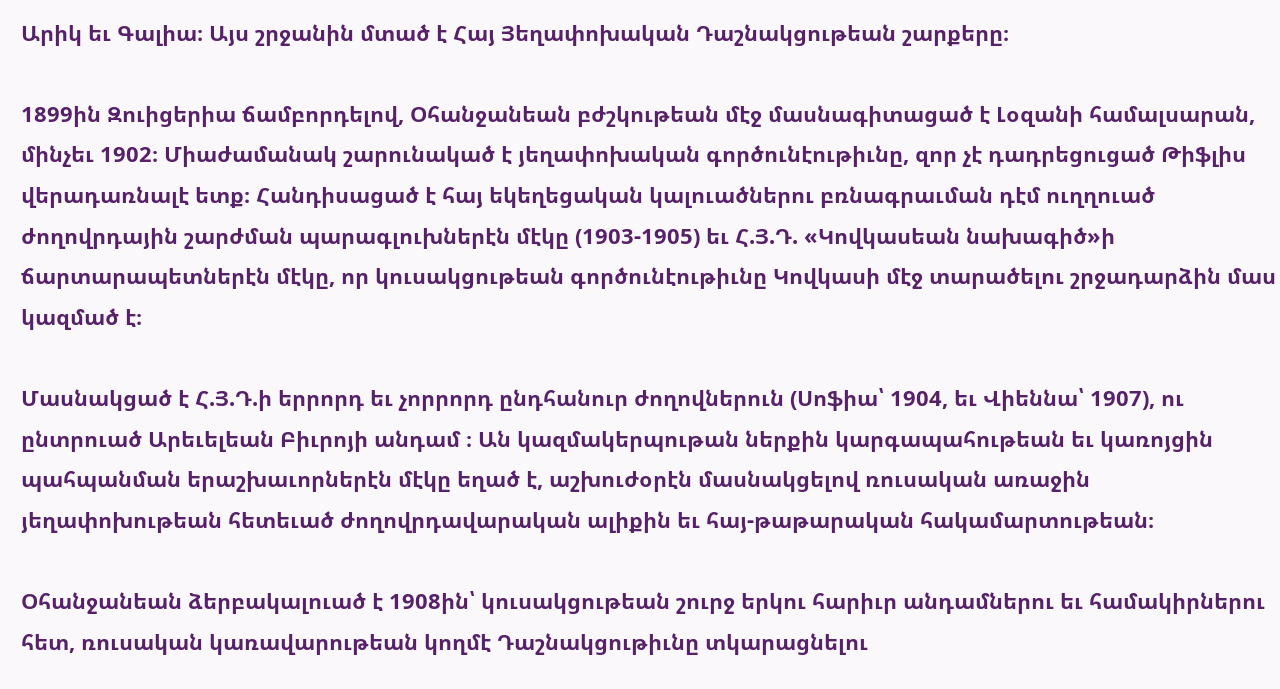Արիկ եւ Գալիա։ Այս շրջանին մտած է Հայ Յեղափոխական Դաշնակցութեան շարքերը։

1899ին Զուիցերիա ճամբորդելով, Օհանջանեան բժշկութեան մէջ մասնագիտացած է Լօզանի համալսարան, մինչեւ 1902։ Միաժամանակ շարունակած է յեղափոխական գործունէութիւնը, զոր չէ դադրեցուցած Թիֆլիս վերադառնալէ ետք։ Հանդիսացած է հայ եկեղեցական կալուածներու բռնագրաւման դէմ ուղղուած ժողովրդային շարժման պարագլուխներէն մէկը (1903-1905) եւ Հ.Յ.Դ. «Կովկասեան նախագիծ»ի ճարտարապետներէն մէկը, որ կուսակցութեան գործունէութիւնը Կովկասի մէջ տարածելու շրջադարձին մաս կազմած է։

Մասնակցած է Հ.Յ.Դ.ի երրորդ եւ չորրորդ ընդհանուր ժողովներուն (Սոֆիա՝ 1904, եւ Վիեննա՝ 1907), ու ընտրուած Արեւելեան Բիւրոյի անդամ ։ Ան կազմակերպութան ներքին կարգապահութեան եւ կառոյցին պահպանման երաշխաւորներէն մէկը եղած է, աշխուժօրէն մասնակցելով ռուսական առաջին յեղափոխութեան հետեւած ժողովրդավարական ալիքին եւ հայ-թաթարական հակամարտութեան։

Օհանջանեան ձերբակալուած է 1908ին՝ կուսակցութեան շուրջ երկու հարիւր անդամներու եւ համակիրներու հետ, ռուսական կառավարութեան կողմէ Դաշնակցութիւնը տկարացնելու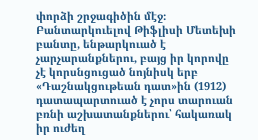փորձի շրջագիծին մէջ։ Բանտարկուելով Թիֆլիսի Մետեխի բանտը, ենթարկուած է չարչարանքներու, բայց իր կորովը չէ կորսնցուցած նոյնիսկ երբ «Դաշնակցութեան դատ»ին (1912) դատապարտուած է չորս տարուան բռնի աշխատանքներու՝ հակառակ իր ուժեղ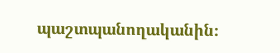պաշտպանողականին։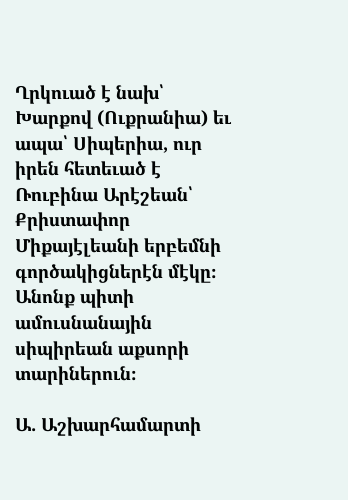Ղրկուած է նախ՝ Խարքով (Ուքրանիա) եւ ապա՝ Սիպերիա, ուր իրեն հետեւած է Ռուբինա Արէշեան՝ Քրիստափոր Միքայէլեանի երբեմնի գործակիցներէն մէկը։ Անոնք պիտի ամուսնանային սիպիրեան աքսորի տարիներուն։

Ա. Աշխարհամարտի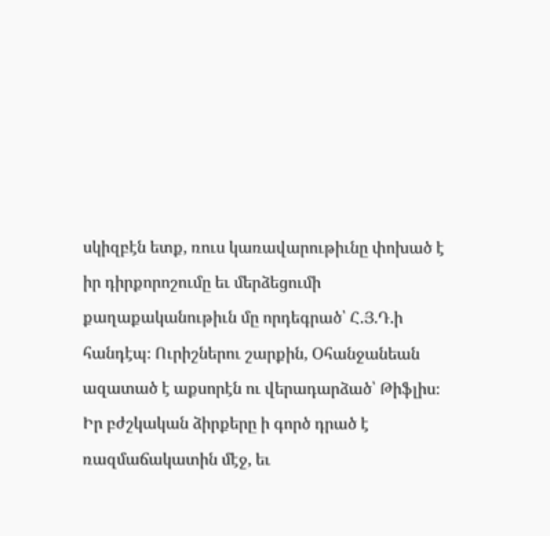սկիզբէն ետք, ռուս կառավարութիւնը փոխած է իր դիրքորոշումը եւ մերձեցումի քաղաքականութիւն մը որդեգրած՝ Հ.Յ.Դ.ի հանդէպ։ Ուրիշներու շարքին, Օհանջանեան ազատած է աքսորէն ու վերադարձած՝ Թիֆլիս։ Իր բժշկական ձիրքերը ի գործ դրած է ռազմաճակատին մէջ, եւ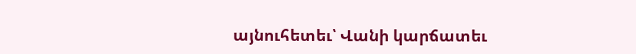այնուհետեւ՝ Վանի կարճատեւ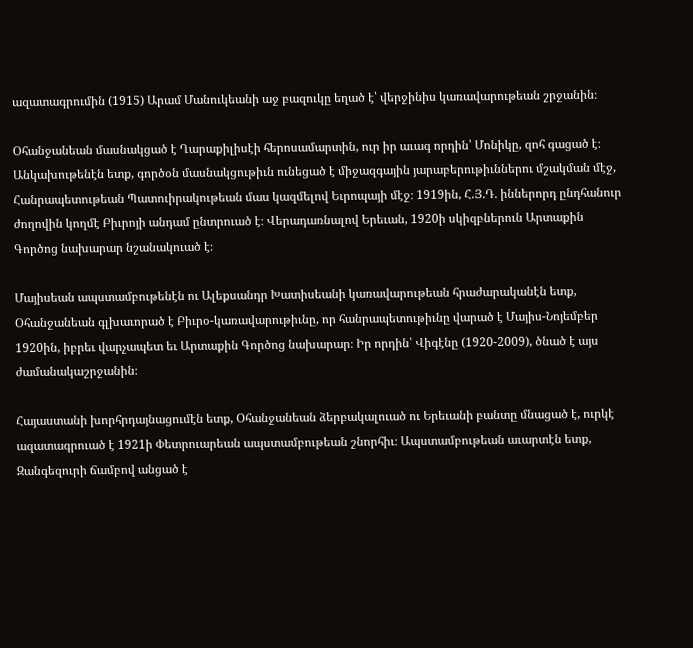ազատագրումին (1915) Արամ Մանուկեանի աջ բազուկը եղած է՝ վերջինիս կառավարութեան շրջանին։

Օհանջանեան մասնակցած է Ղարաքիլիսէի հերոսամարտին, ուր իր աւագ որդին՝ Մոնիկը, զոհ գացած է։ Անկախութենէն ետք, գործօն մասնակցութիւն ունեցած է միջազգային յարաբերութիւններու մշակման մէջ, Հանրապետութեան Պատուիրակութեան մաս կազմելով Եւրոպայի մէջ։ 1919ին, Հ.Յ.Դ. իններորդ ընդհանուր ժողովին կողմէ Բիւրոյի անդամ ընտրուած է։ Վերադառնալով Երեւան, 1920ի սկիզբներուն Արտաքին Գործոց նախարար նշանակուած է։

Մայիսեան ապստամբութենէն ու Ալեքսանդր Խատիսեանի կառավարութեան հրաժարականէն ետք, Օհանջանեան գլխաւորած է Բիւրօ-կառավարութիւնը, որ հանրապետութիւնը վարած է Մայիս-Նոյեմբեր 1920ին, իբրեւ վարչապետ եւ Արտաքին Գործոց նախարար։ Իր որդին՝ Վիգէնը (1920-2009), ծնած է այս ժամանակաշրջանին։

Հայաստանի խորհրդայնացումէն ետք, Օհանջանեան ձերբակալուած ու Երեւանի բանտը մնացած է, ուրկէ ազատագրուած է 1921ի Փետրուարեան ապստամբութեան շնորհիւ։ Ապստամբութեան աւարտէն ետք, Զանգեզուրի ճամբով անցած է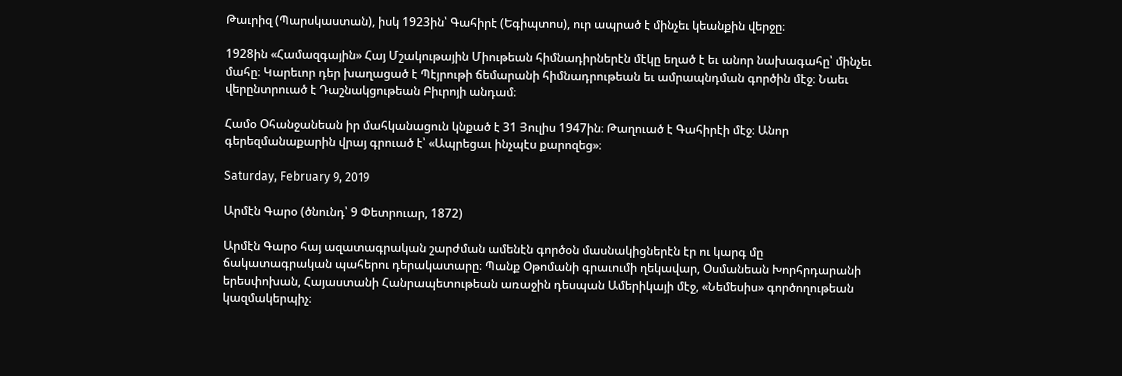Թաւրիզ (Պարսկաստան), իսկ 1923ին՝ Գահիրէ (Եգիպտոս), ուր ապրած է մինչեւ կեանքին վերջը։

1928ին «Համազգային» Հայ Մշակութային Միութեան հիմնադիրներէն մէկը եղած է եւ անոր նախագահը՝ մինչեւ մահը։ Կարեւոր դեր խաղացած է Պէյրութի ճեմարանի հիմնադրութեան եւ ամրապնդման գործին մէջ։ Նաեւ վերընտրուած է Դաշնակցութեան Բիւրոյի անդամ։

Համօ Օհանջանեան իր մահկանացուն կնքած է 31 Յուլիս 1947ին։ Թաղուած է Գահիրէի մէջ։ Անոր գերեզմանաքարին վրայ գրուած է՝ «Ապրեցաւ ինչպէս քարոզեց»։

Saturday, February 9, 2019

Արմէն Գարօ (ծնունդ՝ 9 Փետրուար, 1872)

Արմէն Գարօ հայ ազատագրական շարժման ամենէն գործօն մասնակիցներէն էր ու կարգ մը ճակատագրական պահերու դերակատարը։ Պանք Օթոմանի գրաւումի ղեկավար, Օսմանեան Խորհրդարանի երեսփոխան, Հայաստանի Հանրապետութեան առաջին դեսպան Ամերիկայի մէջ, «Նեմեսիս» գործողութեան կազմակերպիչ։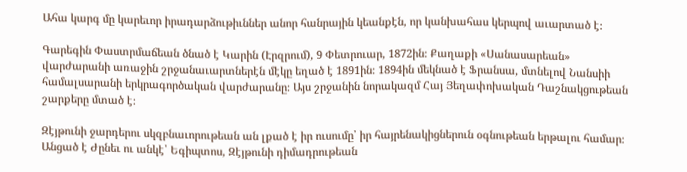Ահա կարգ մը կարեւոր իրադարձութիւններ անոր հանրային կեանքէն, որ կանխահաս կերպով աւարտած է։

Գարեգին Փաստրմաճեան ծնած է Կարին (Էրզրում), 9 Փետրուար, 1872ին։ Քաղաքի «Սանասարեան» վարժարանի առաջին շրջանաւարտներէն մէկը եղած է 1891ին։ 1894ին մեկնած է Ֆրանսա, մտնելով Նանսիի համալսարանի երկրագործական վարժարանը։ Այս շրջանին նորակազմ Հայ Յեղափոխական Դաշնակցութեան շարքերը մտած է։

Զէյթունի ջարդերու սկզբնաւորութեան ան լքած է իր ուսումը՝ իր հայրենակիցներուն օգնութեան երթալու համար։ Անցած է Ժընեւ ու անկէ՝ Եգիպտոս, Զէյթունի դիմադրութեան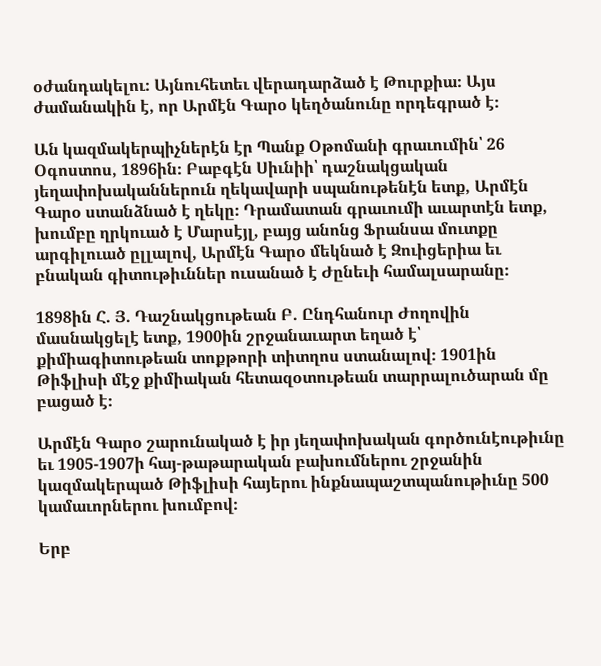օժանդակելու։ Այնուհետեւ վերադարձած է Թուրքիա։ Այս ժամանակին է, որ Արմէն Գարօ կեղծանունը որդեգրած է։

Ան կազմակերպիչներէն էր Պանք Օթոմանի գրաւումին՝ 26 Օգոստոս, 1896ին։ Բաբգէն Սիւնիի՝ դաշնակցական յեղափոխականներուն ղեկավարի սպանութենէն ետք, Արմէն Գարօ ստանձնած է ղեկը։ Դրամատան գրաւումի աւարտէն ետք, խումբը ղրկուած է Մարսէյլ, բայց անոնց Ֆրանսա մուտքը արգիլուած ըլլալով, Արմէն Գարօ մեկնած է Զուիցերիա եւ բնական գիտութիւններ ուսանած է Ժընեւի համալսարանը։

1898ին Հ. Յ. Դաշնակցութեան Բ. Ընդհանուր Ժողովին մասնակցելէ ետք, 1900ին շրջանաւարտ եղած է՝ քիմիագիտութեան տոքթորի տիտղոս ստանալով։ 1901ին Թիֆլիսի մէջ քիմիական հետազօտութեան տարրալուծարան մը բացած է։

Արմէն Գարօ շարունակած է իր յեղափոխական գործունէութիւնը եւ 1905-1907ի հայ-թաթարական բախումներու շրջանին կազմակերպած Թիֆլիսի հայերու ինքնապաշտպանութիւնը 500 կամաւորներու խումբով։

Երբ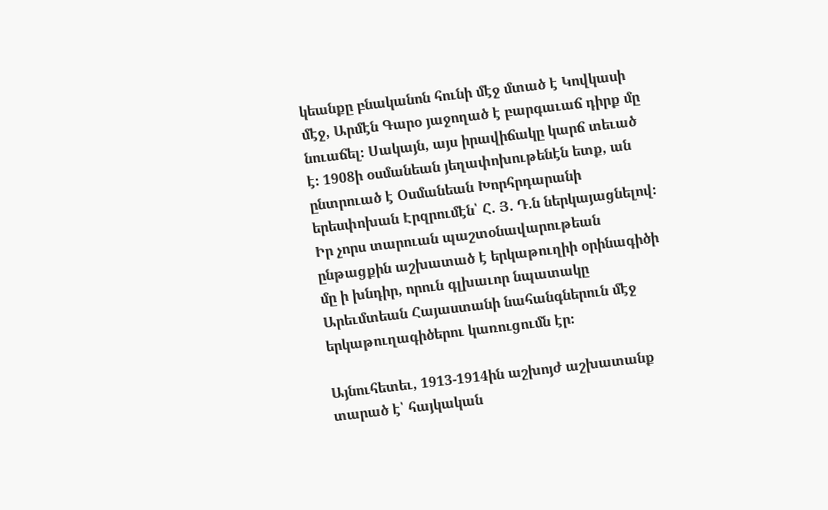կեանքը բնականոն հունի մէջ մտած է Կովկասի մէջ, Արմէն Գարօ յաջողած է բարգաւաճ դիրք մը նուաճել։ Սակայն, այս իրավիճակը կարճ տեւած է։ 1908ի օսմանեան յեղափոխութենէն ետք, ան ընտրուած է Օսմանեան Խորհրդարանի երեսփոխան Էրզրումէն՝ Հ. Յ. Դ.ն ներկայացնելով։ Իր չորս տարուան պաշտօնավարութեան ընթացքին աշխատած է երկաթուղիի օրինագիծի մը ի խնդիր, որուն գլխաւոր նպատակը Արեւմտեան Հայաստանի նահանգներուն մէջ երկաթուղագիծերու կառուցումն էր։

Այնուհետեւ, 1913-1914ին աշխոյժ աշխատանք տարած է՝ հայկական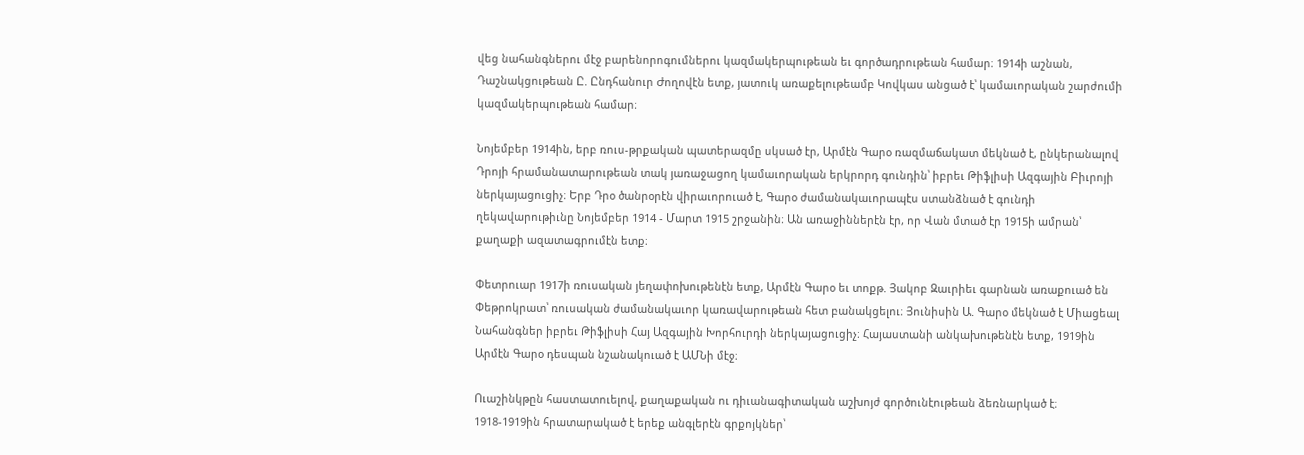վեց նահանգներու մէջ բարենորոգումներու կազմակերպութեան եւ գործադրութեան համար։ 1914ի աշնան, Դաշնակցութեան Ը. Ընդհանուր Ժողովէն ետք, յատուկ առաքելութեամբ Կովկաս անցած է՝ կամաւորական շարժումի կազմակերպութեան համար։

Նոյեմբեր 1914ին, երբ ռուս-թրքական պատերազմը սկսած էր, Արմէն Գարօ ռազմաճակատ մեկնած է, ընկերանալով Դրոյի հրամանատարութեան տակ յառաջացող կամաւորական երկրորդ գունդին՝ իբրեւ Թիֆլիսի Ազգային Բիւրոյի ներկայացուցիչ։ Երբ Դրօ ծանրօրէն վիրաւորուած է, Գարօ ժամանակաւորապէս ստանձնած է գունդի ղեկավարութիւնը Նոյեմբեր 1914 - Մարտ 1915 շրջանին։ Ան առաջիններէն էր, որ Վան մտած էր 1915ի ամրան՝ քաղաքի ազատագրումէն ետք։

Փետրուար 1917ի ռուսական յեղափոխութենէն ետք, Արմէն Գարօ եւ տոքթ. Յակոբ Զաւրիեւ գարնան առաքուած են Փեթրոկրատ՝ ռուսական ժամանակաւոր կառավարութեան հետ բանակցելու։ Յունիսին Ա. Գարօ մեկնած է Միացեալ Նահանգներ իբրեւ Թիֆլիսի Հայ Ազգային Խորհուրդի ներկայացուցիչ։ Հայաստանի անկախութենէն ետք, 1919ին Արմէն Գարօ դեսպան նշանակուած է ԱՄՆի մէջ։

Ուաշինկթըն հաստատուելով, քաղաքական ու դիւանագիտական աշխոյժ գործունէութեան ձեռնարկած է։ 1918-1919ին հրատարակած է երեք անգլերէն գրքոյկներ՝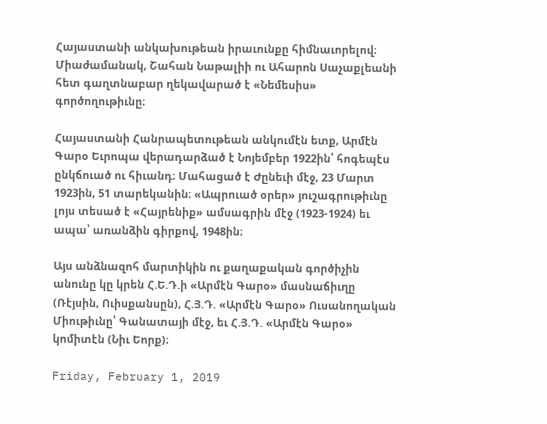Հայաստանի անկախութեան իրաւունքը հիմնաւորելով։ Միաժամանակ, Շահան Նաթալիի ու Ահարոն Սաչաքլեանի հետ գաղտնաբար ղեկավարած է «Նեմեսիս» գործողութիւնը։

Հայաստանի Հանրապետութեան անկումէն ետք, Արմէն Գարօ Եւրոպա վերադարձած է Նոյեմբեր 1922ին՝ հոգեպէս ընկճուած ու հիւանդ։ Մահացած է Ժընեւի մէջ, 23 Մարտ 1923ին, 51 տարեկանին։ «Ապրուած օրեր» յուշագրութիւնը լոյս տեսած է «Հայրենիք» ամսագրին մէջ (1923-1924) եւ ապա՝ առանձին գիրքով, 1948ին։

Այս անձնազոհ մարտիկին ու քաղաքական գործիչին անունը կը կրեն Հ.Ե.Դ.ի «Արմէն Գարօ» մասնաճիւղը (Ռէյսին, Ուիսքանսըն), Հ.Յ.Դ. «Արմէն Գարօ» Ուսանողական Միութիւնը՝ Գանատայի մէջ, եւ Հ.Յ.Դ. «Արմէն Գարօ» կոմիտէն (Նիւ Եորք)։

Friday, February 1, 2019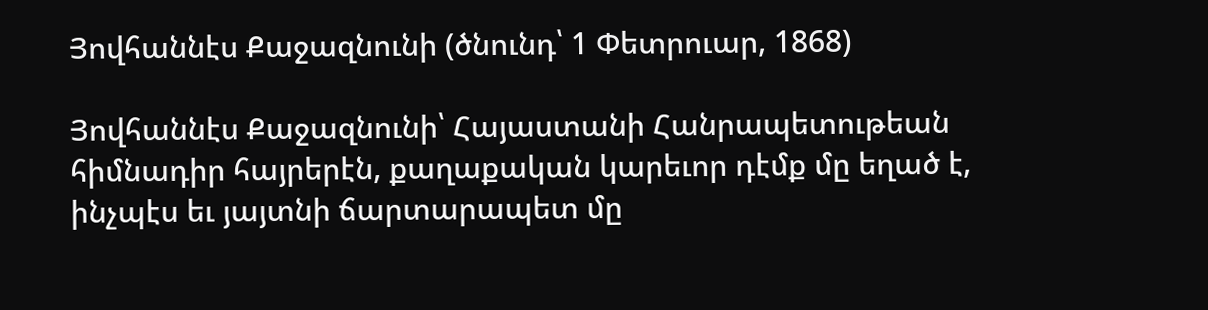Յովհաննէս Քաջազնունի (ծնունդ՝ 1 Փետրուար, 1868)

Յովհաննէս Քաջազնունի՝ Հայաստանի Հանրապետութեան հիմնադիր հայրերէն, քաղաքական կարեւոր դէմք մը եղած է, ինչպէս եւ յայտնի ճարտարապետ մը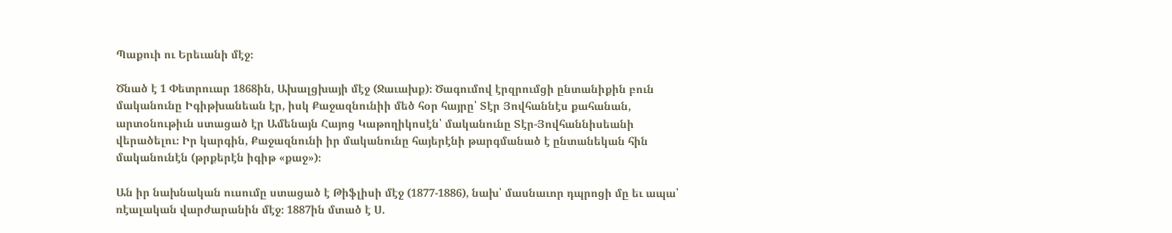Պաքուի ու Երեւանի մէջ։

Ծնած է 1 Փետրուար 1868ին, Ախալցխայի մէջ (Ջաւախք)։ Ծագումով էրզրումցի ընտանիքին բուն մականունը Իգիթխանեան էր, իսկ Քաջազնունիի մեծ հօր հայրը՝ Տէր Յովհաննէս քահանան, արտօնութիւն ստացած էր Ամենայն Հայոց Կաթողիկոսէն՝ մականունը Տէր-Յովհաննիսեանի վերածելու։ Իր կարգին, Քաջազնունի իր մականունը հայերէնի թարգմանած է ընտանեկան հին մականունէն (թրքերէն իգիթ «քաջ»)։

Ան իր նախնական ուսումը ստացած է Թիֆլիսի մէջ (1877-1886), նախ՝ մասնաւոր դպրոցի մը եւ ապա՝ ռէալական վարժարանին մէջ։ 1887ին մտած է Ս.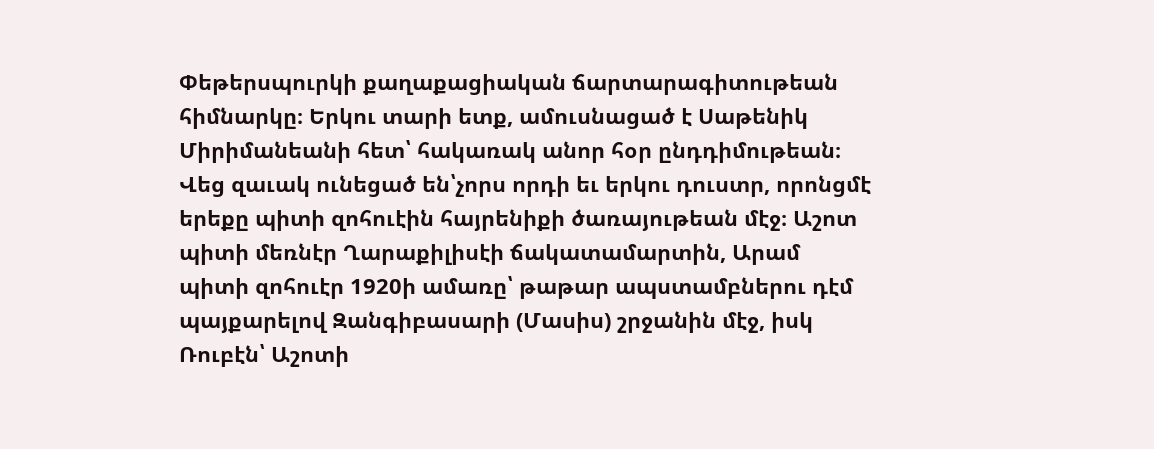Փեթերսպուրկի քաղաքացիական ճարտարագիտութեան հիմնարկը։ Երկու տարի ետք, ամուսնացած է Սաթենիկ Միրիմանեանի հետ՝ հակառակ անոր հօր ընդդիմութեան։ Վեց զաւակ ունեցած են՝չորս որդի եւ երկու դուստր, որոնցմէ երեքը պիտի զոհուէին հայրենիքի ծառայութեան մէջ։ Աշոտ պիտի մեռնէր Ղարաքիլիսէի ճակատամարտին, Արամ պիտի զոհուէր 1920ի ամառը՝ թաթար ապստամբներու դէմ պայքարելով Զանգիբասարի (Մասիս) շրջանին մէջ, իսկ Ռուբէն՝ Աշոտի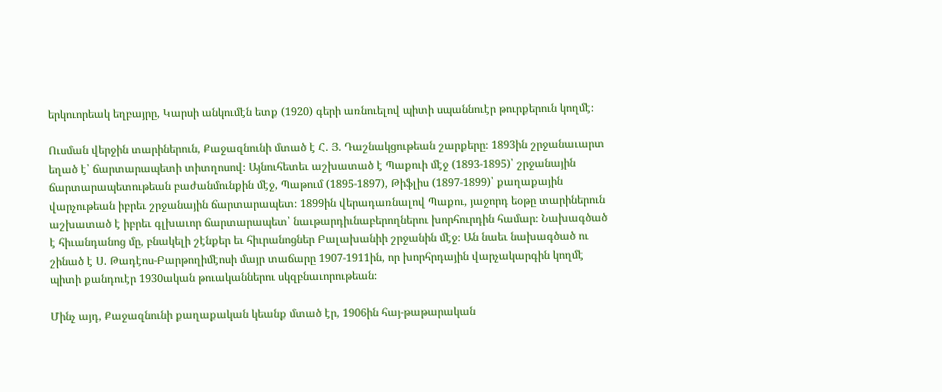երկուորեակ եղբայրը, Կարսի անկումէն ետք (1920) գերի առնուելով պիտի սպաննուէր թուրքերուն կողմէ։

Ուսման վերջին տարիներուն, Քաջազնունի մտած է Հ. Յ. Դաշնակցութեան շարքերը։ 1893ին շրջանաւարտ եղած է՝ ճարտարապետի տիտղոսով։ Այնուհետեւ աշխատած է Պաքուի մէջ (1893-1895)՝ շրջանային ճարտարապետութեան բաժանմունքին մէջ, Պաթում (1895-1897), Թիֆլիս (1897-1899)՝ քաղաքային վարչութեան իբրեւ շրջանային ճարտարապետ։ 1899ին վերադառնալով Պաքու, յաջորդ եօթը տարիներուն աշխատած է իբրեւ գլխաւոր ճարտարապետ՝ նաւթարդիւնաբերողներու խորհուրդին համար։ Նախագծած է հիւանդանոց մը, բնակելի շէնքեր եւ հիւրանոցներ Բալախանիի շրջանին մէջ։ Ան նաեւ նախագծած ու շինած է Ս. Թադէոս-Բարթողիմէոսի մայր տաճարը 1907-1911ին, որ խորհրդային վարչակարգին կողմէ պիտի քանդուէր 1930ական թուականներու սկզբնաւորութեան։

Մինչ այդ, Քաջազնունի քաղաքական կեանք մտած էր, 1906ին հայ-թաթարական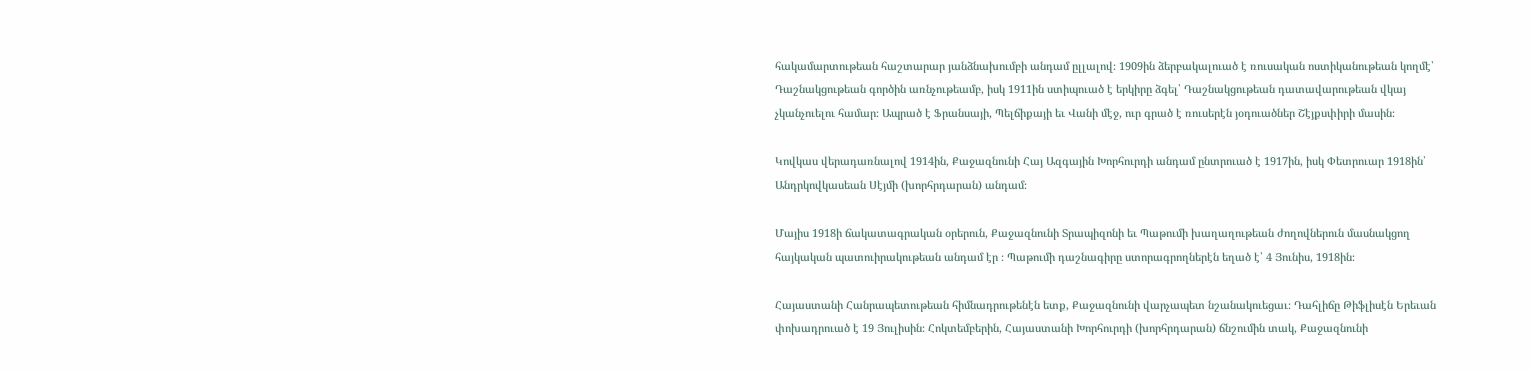հակամարտութեան հաշտարար յանձնախումբի անդամ ըլլալով։ 1909ին ձերբակալուած է ռուսական ոստիկանութեան կողմէ՝ Դաշնակցութեան գործին առնչութեամբ, իսկ 1911ին ստիպուած է երկիրը ձգել՝ Դաշնակցութեան դատավարութեան վկայ չկանչուելու համար։ Ապրած է Ֆրանսայի, Պելճիքայի եւ Վանի մէջ, ուր գրած է ռուսերէն յօդուածներ Շէյքսփիրի մասին։

Կովկաս վերադառնալով 1914ին, Քաջազնունի Հայ Ազգային Խորհուրդի անդամ ընտրուած է 1917ին, իսկ Փետրուար 1918ին՝ Անդրկովկասեան Սէյմի (խորհրդարան) անդամ։

Մայիս 1918ի ճակատագրական օրերուն, Քաջազնունի Տրապիզոնի եւ Պաթումի խաղաղութեան ժողովներուն մասնակցող հայկական պատուիրակութեան անդամ էր ։ Պաթումի դաշնագիրը ստորագրողներէն եղած է՝ 4 Յունիս, 1918ին։

Հայաստանի Հանրապետութեան հիմնադրութենէն ետք, Քաջազնունի վարչապետ նշանակուեցաւ։ Դահլիճը Թիֆլիսէն Երեւան փոխադրուած է 19 Յուլիսին։ Հոկտեմբերին, Հայաստանի Խորհուրդի (խորհրդարան) ճնշումին տակ, Քաջազնունի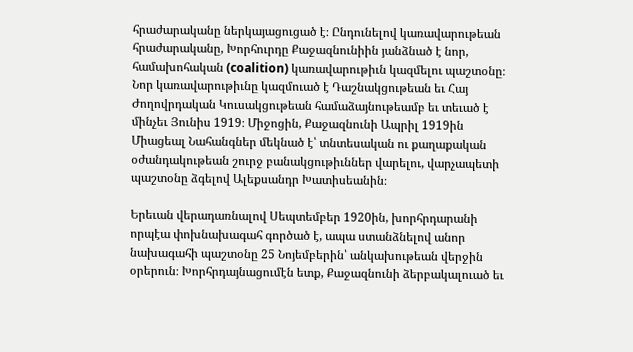հրաժարականը ներկայացուցած է։ Ընդունելով կառավարութեան հրաժարականը, Խորհուրդը Քաջազնունիին յանձնած է նոր, համախոհական (coalition) կառավարութիւն կազմելու պաշտօնը։ Նոր կառավարութիւնը կազմուած է Դաշնակցութեան եւ Հայ Ժողովրդական Կուսակցութեան համաձայնութեամբ եւ տեւած է մինչեւ Յունիս 1919։ Միջոցին, Քաջազնունի Ապրիլ 1919ին Միացեալ Նահանգներ մեկնած է՝ տնտեսական ու քաղաքական օժանդակութեան շուրջ բանակցութիւններ վարելու, վարչապետի պաշտօնը ձգելով Ալեքսանդր Խատիսեանին։

Երեւան վերադառնալով Սեպտեմբեր 1920ին, խորհրդարանի որպէա փոխնախագահ գործած է, ապա ստանձնելով անոր նախագահի պաշտօնը 25 Նոյեմբերին՝ անկախութեան վերջին օրերուն։ Խորհրդայնացումէն ետք, Քաջազնունի ձերբակալուած եւ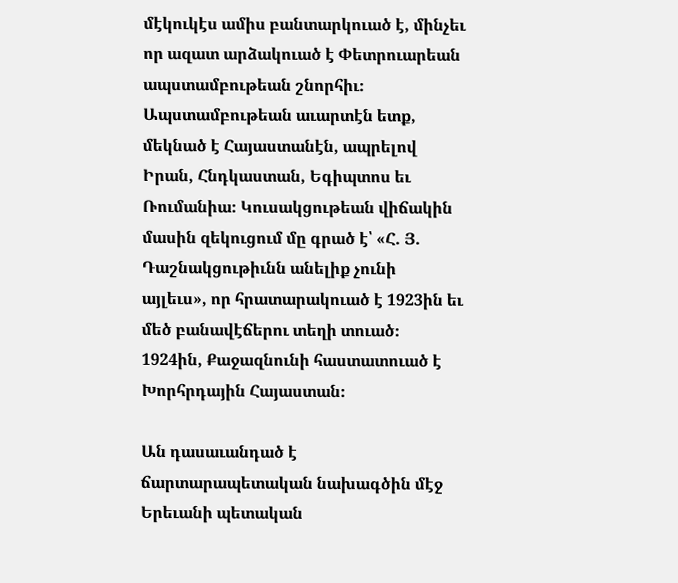մէկուկէս ամիս բանտարկուած է, մինչեւ որ ազատ արձակուած է Փետրուարեան ապստամբութեան շնորհիւ։ Ապստամբութեան աւարտէն ետք, մեկնած է Հայաստանէն, ապրելով Իրան, Հնդկաստան, Եգիպտոս եւ Ռումանիա։ Կուսակցութեան վիճակին մասին զեկուցում մը գրած է՝ «Հ. Յ. Դաշնակցութիւնն անելիք չունի այլեւս», որ հրատարակուած է 1923ին եւ մեծ բանավէճերու տեղի տուած։ 1924ին, Քաջազնունի հաստատուած է Խորհրդային Հայաստան։

Ան դասաւանդած է ճարտարապետական նախագծին մէջ Երեւանի պետական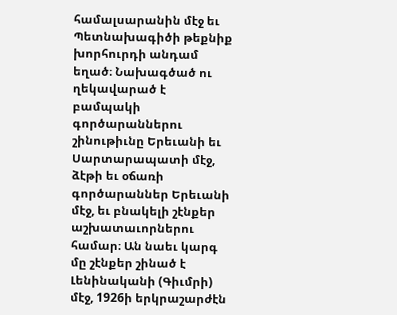համալսարանին մէջ եւ Պետնախագիծի թեքնիք խորհուրդի անդամ եղած։ Նախագծած ու ղեկավարած է բամպակի գործարաններու շինութիւնը Երեւանի եւ Սարտարապատի մէջ, ձէթի եւ օճառի գործարաններ Երեւանի մէջ, եւ բնակելի շէնքեր աշխատաւորներու համար։ Ան նաեւ կարգ մը շէնքեր շինած է Լենինականի (Գիւմրի) մէջ, 1926ի երկրաշարժէն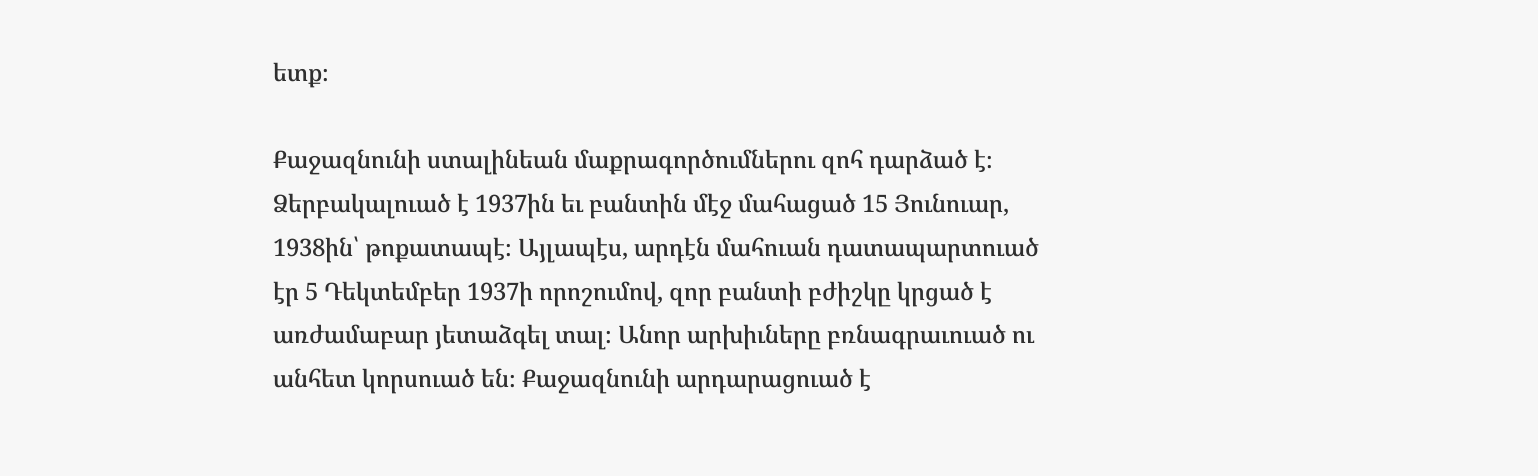ետք։

Քաջազնունի ստալինեան մաքրագործումներու զոհ դարձած է։ Ձերբակալուած է 1937ին եւ բանտին մէջ մահացած 15 Յունուար, 1938ին՝ թոքատապէ։ Այլապէս, արդէն մահուան դատապարտուած էր 5 Դեկտեմբեր 1937ի որոշումով, զոր բանտի բժիշկը կրցած է առժամաբար յետաձգել տալ։ Անոր արխիւները բռնագրաւուած ու անհետ կորսուած են։ Քաջազնունի արդարացուած է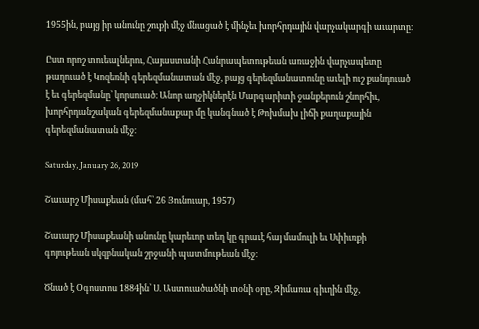1955ին, բայց իր անունը շուքի մէջ մնացած է մինչեւ խորհրդային վարչակարգի աւարտը։

Ըստ որոշ տուեալներու, Հայաստանի Հանրապետութեան առաջին վարչապետը թաղուած է Կոզեռնի գերեզմանատան մէջ, բայց գերեզմանատունը աւելի ուշ քանդուած է եւ գերեզմանը՝ կորսուած։ Անոր աղջիկներէն Մարգարիտի ջանքերուն շնորհիւ, խորհրդանշական գերեզմանաքար մը կանգնած է Թոխմախ լիճի քաղաքային գերեզմանատան մէջ։

Saturday, January 26, 2019

Շաւարշ Միսաքեան (մահ՝ 26 Յունուար, 1957)

Շաւարշ Միսաքեանի անունը կարեւոր տեղ կը գրաւէ հայ մամուլի եւ Սփիւռքի գոյութեան սկզբնական շրջանի պատմութեան մէջ։

Ծնած է Օգոստոս 1884ին՝ Ս. Աստուածածնի տօնի օրը, Զիմառա գիւղին մէջ,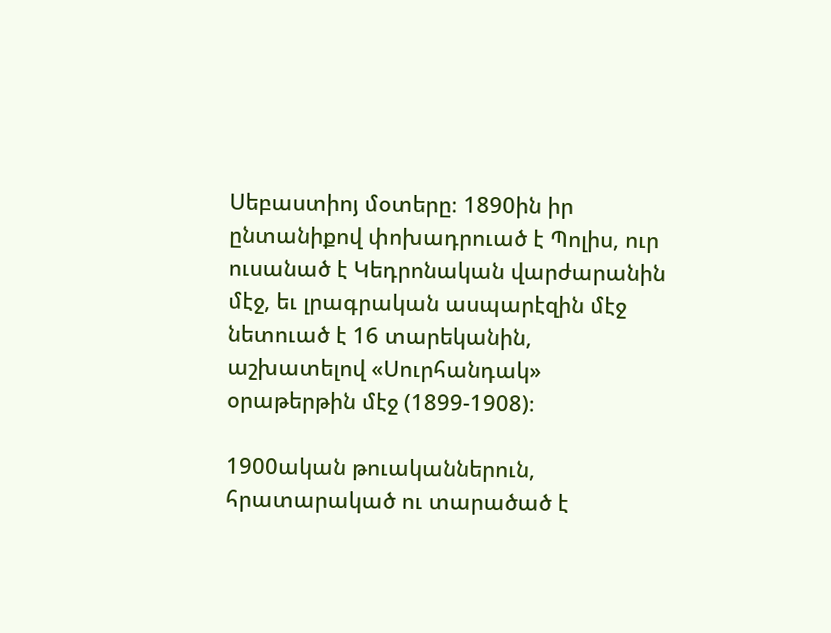Սեբաստիոյ մօտերը։ 1890ին իր ընտանիքով փոխադրուած է Պոլիս, ուր ուսանած է Կեդրոնական վարժարանին մէջ, եւ լրագրական ասպարէզին մէջ նետուած է 16 տարեկանին, աշխատելով «Սուրհանդակ» օրաթերթին մէջ (1899-1908)։

1900ական թուականներուն, հրատարակած ու տարածած է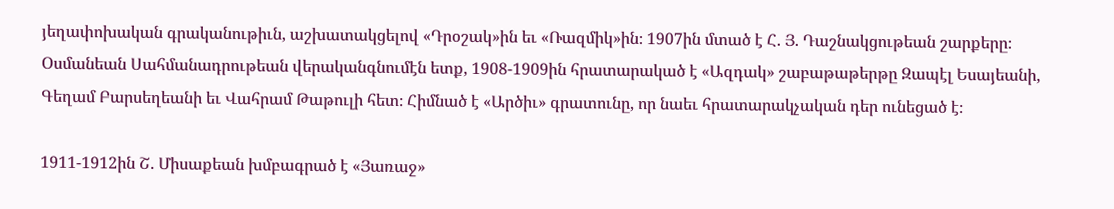յեղափոխական գրականութիւն, աշխատակցելով «Դրօշակ»ին եւ «Ռազմիկ»ին։ 1907ին մտած է Հ. Յ. Դաշնակցութեան շարքերը։ Օսմանեան Սահմանադրութեան վերականգնումէն ետք, 1908-1909ին հրատարակած է «Ազդակ» շաբաթաթերթը Զապէլ Եսայեանի, Գեղամ Բարսեղեանի եւ Վահրամ Թաթուլի հետ։ Հիմնած է «Արծիւ» գրատունը, որ նաեւ հրատարակչական դեր ունեցած է։

1911-1912ին Շ. Միսաքեան խմբագրած է «Յառաջ»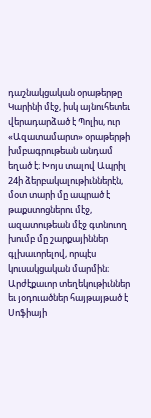դաշնակցական օրաթերթը Կարինի մէջ, իսկ այնուհետեւ վերադարձած է Պոլիս, ուր «Ազատամարտ» օրաթերթի խմբագրութեան անդամ եղած է։ Խոյս տալով Ապրիլ 24ի ձերբակալութիւններէն, մօտ տարի մը ապրած է թաքստոցներու մէջ, ազատութեան մէջ գտնուող խումբ մը շարքայիններ գլխաւորելով, որպէս կուսակցական մարմին։ Արժէքաւոր տեղեկութիւններ եւ յօդուածներ հայթայթած է Սոֆիայի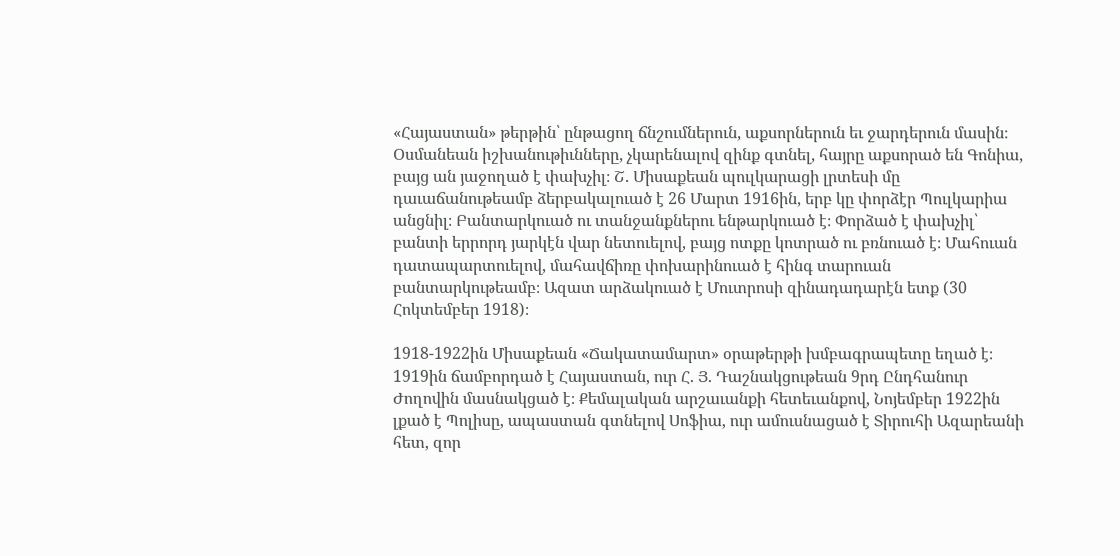«Հայաստան» թերթին՝ ընթացող ճնշումներուն, աքսորներուն եւ ջարդերուն մասին։ Օսմանեան իշխանութիւնները, չկարենալով զինք գտնել, հայրը աքսորած են Գոնիա, բայց ան յաջողած է փախչիլ։ Շ. Միսաքեան պուլկարացի լրտեսի մը դաւաճանութեամբ ձերբակալուած է 26 Մարտ 1916ին, երբ կը փորձէր Պուլկարիա անցնիլ։ Բանտարկուած ու տանջանքներու ենթարկուած է։ Փորձած է փախչիլ՝ բանտի երրորդ յարկէն վար նետուելով, բայց ոտքը կոտրած ու բռնուած է։ Մահուան դատապարտուելով, մահավճիռը փոխարինուած է հինգ տարուան բանտարկութեամբ։ Ազատ արձակուած է Մուտրոսի զինադադարէն ետք (30 Հոկտեմբեր 1918)։

1918-1922ին Միսաքեան «Ճակատամարտ» օրաթերթի խմբագրապետը եղած է։ 1919ին ճամբորդած է Հայաստան, ուր Հ. Յ. Դաշնակցութեան 9րդ Ընդհանուր Ժողովին մասնակցած է։ Քեմալական արշաւանքի հետեւանքով, Նոյեմբեր 1922ին լքած է Պոլիսը, ապաստան գտնելով Սոֆիա, ուր ամուսնացած է Տիրուհի Ազարեանի հետ, զոր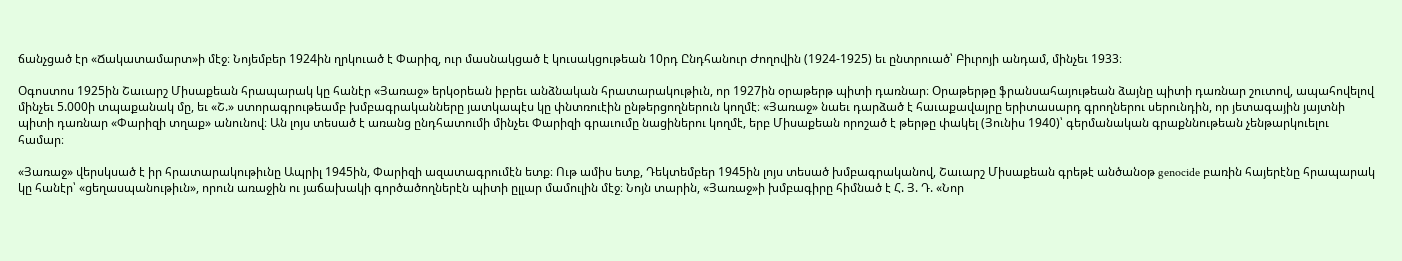ճանչցած էր «Ճակատամարտ»ի մէջ։ Նոյեմբեր 1924ին ղրկուած է Փարիզ, ուր մասնակցած է կուսակցութեան 10րդ Ընդհանուր Ժողովին (1924-1925) եւ ընտրուած՝ Բիւրոյի անդամ, մինչեւ 1933։

Օգոստոս 1925ին Շաւարշ Միսաքեան հրապարակ կը հանէր «Յառաջ» երկօրեան իբրեւ անձնական հրատարակութիւն, որ 1927ին օրաթերթ պիտի դառնար։ Օրաթերթը ֆրանսահայութեան ձայնը պիտի դառնար շուտով, ապահովելով մինչեւ 5.000ի տպաքանակ մը, եւ «Շ.» ստորագրութեամբ խմբագրականները յատկապէս կը փնտռուէին ընթերցողներուն կողմէ։ «Յառաջ» նաեւ դարձած է հաւաքավայրը երիտասարդ գրողներու սերունդին, որ յետագային յայտնի պիտի դառնար «Փարիզի տղաք» անունով։ Ան լոյս տեսած է առանց ընդհատումի մինչեւ Փարիզի գրաւումը նացիներու կողմէ, երբ Միսաքեան որոշած է թերթը փակել (Յունիս 1940)՝ գերմանական գրաքննութեան չենթարկուելու համար։

«Յառաջ» վերսկսած է իր հրատարակութիւնը Ապրիլ 1945ին, Փարիզի ազատագրումէն ետք։ Ութ ամիս ետք, Դեկտեմբեր 1945ին լոյս տեսած խմբագրականով, Շաւարշ Միսաքեան գրեթէ անծանօթ genocide բառին հայերէնը հրապարակ կը հանէր՝ «ցեղասպանութիւն», որուն առաջին ու յաճախակի գործածողներէն պիտի ըլլար մամուլին մէջ։ Նոյն տարին, «Յառաջ»ի խմբագիրը հիմնած է Հ. Յ. Դ. «Նոր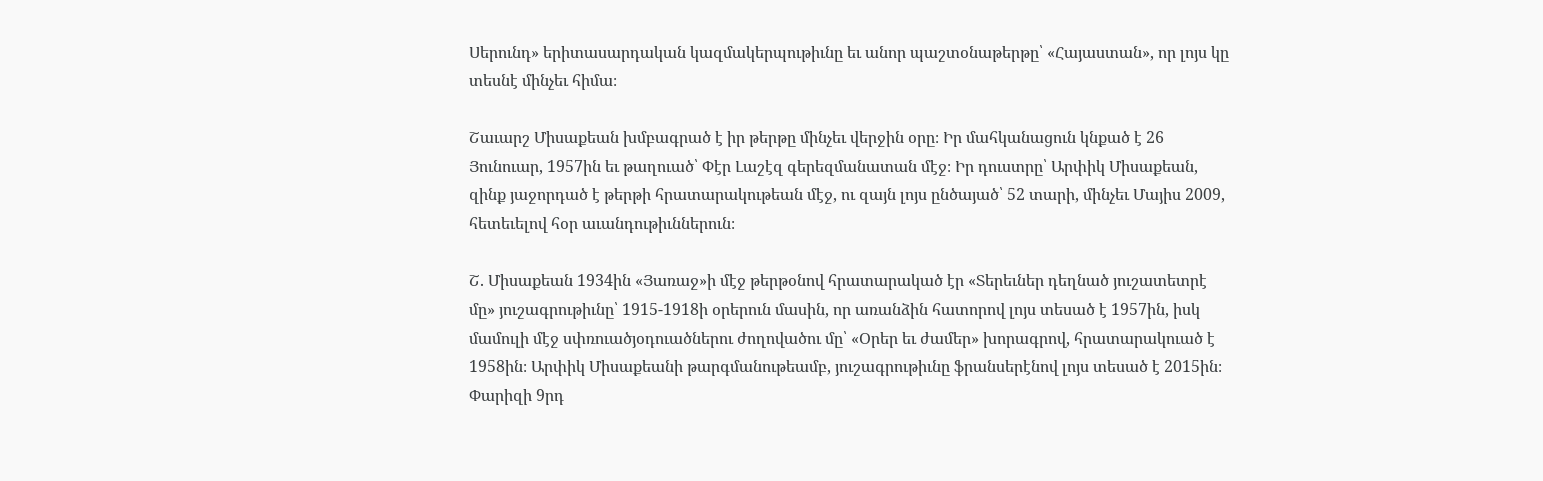Սերունդ» երիտասարդական կազմակերպութիւնը եւ անոր պաշտօնաթերթը՝ «Հայաստան», որ լոյս կը տեսնէ մինչեւ հիմա։

Շաւարշ Միսաքեան խմբագրած է իր թերթը մինչեւ վերջին օրը։ Իր մահկանացուն կնքած է 26 Յունուար, 1957ին եւ թաղուած՝ Փէր Լաշէզ գերեզմանատան մէջ։ Իր դուստրը՝ Արփիկ Միսաքեան, զինք յաջորդած է թերթի հրատարակութեան մէջ, ու զայն լոյս ընծայած՝ 52 տարի, մինչեւ Մայիս 2009, հետեւելով հօր աւանդութիւններուն։

Շ. Միսաքեան 1934ին «Յառաջ»ի մէջ թերթօնով հրատարակած էր «Տերեւներ դեղնած յուշատետրէ մը» յուշագրութիւնը՝ 1915-1918ի օրերուն մասին, որ առանձին հատորով լոյս տեսած է 1957ին, իսկ մամուլի մէջ սփռուածյօդուածներու ժողովածու մը՝ «Օրեր եւ ժամեր» խորագրով, հրատարակուած է 1958ին։ Արփիկ Միսաքեանի թարգմանութեամբ, յուշագրութիւնը ֆրանսերէնով լոյս տեսած է 2015ին։ Փարիզի 9րդ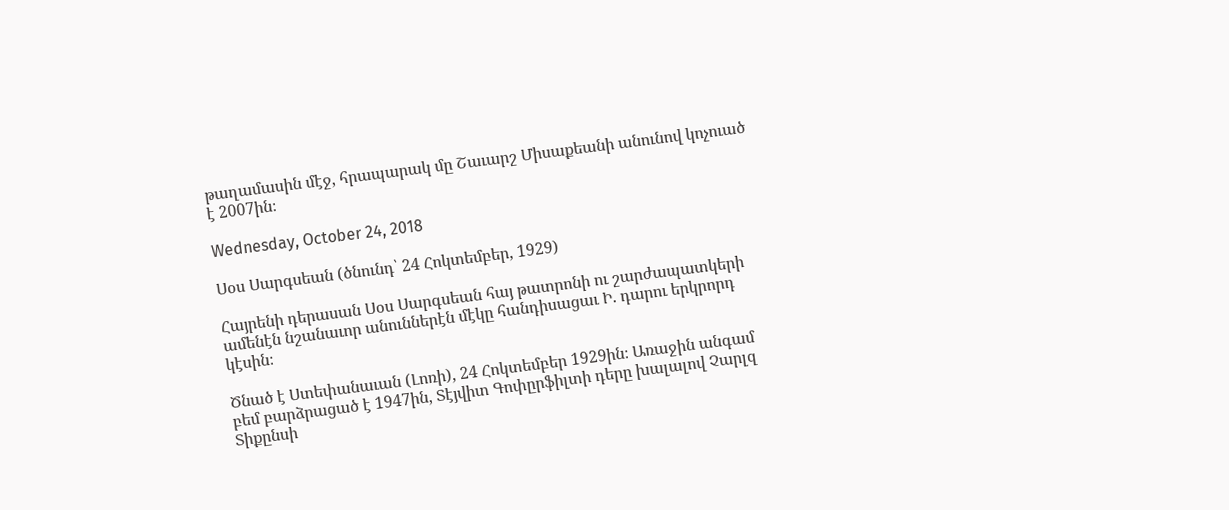թաղամասին մէջ, հրապարակ մը Շաւարշ Միսաքեանի անունով կոչուած է 2007ին։

Wednesday, October 24, 2018

Սօս Սարգսեան (ծնունդ՝ 24 Հոկտեմբեր, 1929)

Հայրենի դերասան Սօս Սարգսեան հայ թատրոնի ու շարժապատկերի ամենէն նշանաւոր անուններէն մէկը հանդիսացաւ Ի. դարու երկրորդ կէսին։

Ծնած է Ստեփանաւան (Լոռի), 24 Հոկտեմբեր 1929ին։ Առաջին անգամ բեմ բարձրացած է 1947ին, Տէյվիտ Գոփըրֆիլտի դերը խալալով Չարլզ Տիքընսի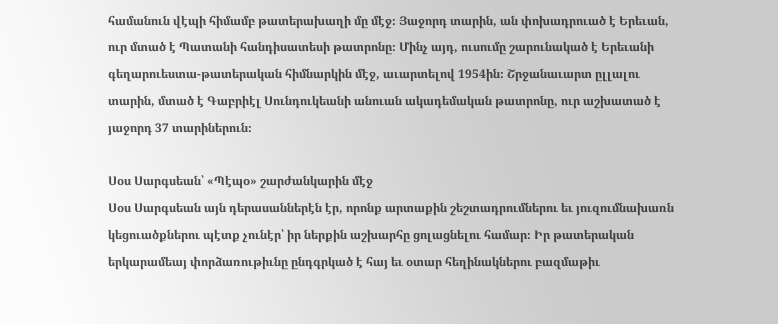համանուն վէպի հիմամբ թատերախաղի մը մէջ։ Յաջորդ տարին, ան փոխադրուած է Երեւան, ուր մտած է Պատանի հանդիսատեսի թատրոնը։ Մինչ այդ, ուսումը շարունակած է Երեւանի գեղարուեստա-թատերական հիմնարկին մէջ, աւարտելով 1954ին։ Շրջանաւարտ ըլլալու տարին, մտած է Գաբրիէլ Սունդուկեանի անուան ակադեմական թատրոնը, ուր աշխատած է յաջորդ 37 տարիներուն։

Սօս Սարգսեան՝ «Պէպօ» շարժանկարին մէջ
Սօս Սարգսեան այն դերասաններէն էր, որոնք արտաքին շեշտադրումներու եւ յուզումնախառն կեցուածքներու պէտք չունէր՝ իր ներքին աշխարհը ցոլացնելու համար։ Իր թատերական երկարամեայ փորձառութիւնը ընդգրկած է հայ եւ օտար հեղինակներու բազմաթիւ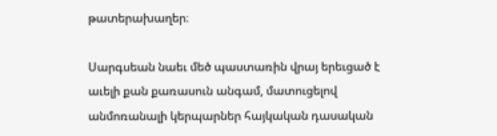թատերախաղեր։

Սարգսեան նաեւ մեծ պաստառին վրայ երեւցած է աւելի քան քառասուն անգամ, մատուցելով անմոռանալի կերպարներ հայկական դասական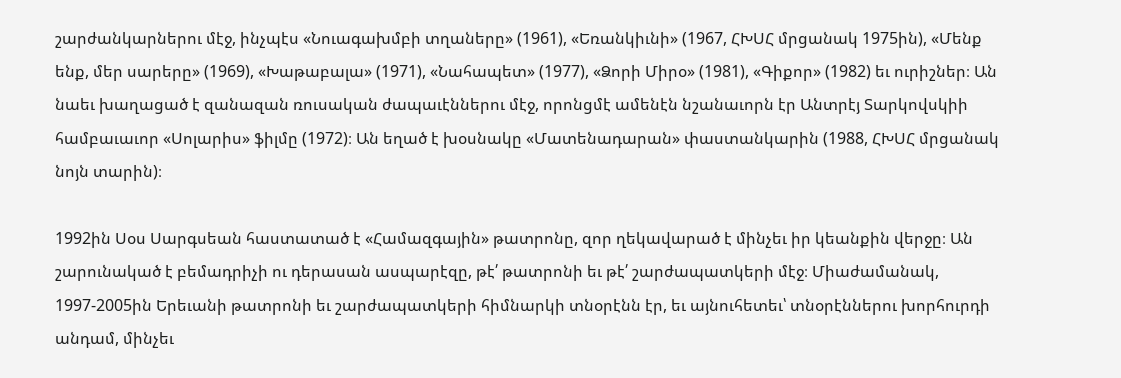շարժանկարներու մէջ, ինչպէս «Նուագախմբի տղաները» (1961), «Եռանկիւնի» (1967, ՀԽՍՀ մրցանակ 1975ին), «Մենք ենք, մեր սարերը» (1969), «Խաթաբալա» (1971), «Նահապետ» (1977), «Ձորի Միրօ» (1981), «Գիքոր» (1982) եւ ուրիշներ։ Ան նաեւ խաղացած է զանազան ռուսական ժապաւէններու մէջ, որոնցմէ ամենէն նշանաւորն էր Անտրէյ Տարկովսկիի համբաւաւոր «Սոլարիս» ֆիլմը (1972)։ Ան եղած է խօսնակը «Մատենադարան» փաստանկարին (1988, ՀԽՍՀ մրցանակ նոյն տարին)։

1992ին Սօս Սարգսեան հաստատած է «Համազգային» թատրոնը, զոր ղեկավարած է մինչեւ իր կեանքին վերջը։ Ան շարունակած է բեմադրիչի ու դերասան ասպարէզը, թէ՛ թատրոնի եւ թէ՛ շարժապատկերի մէջ։ Միաժամանակ, 1997-2005ին Երեւանի թատրոնի եւ շարժապատկերի հիմնարկի տնօրէնն էր, եւ այնուհետեւ՝ տնօրէններու խորհուրդի անդամ, մինչեւ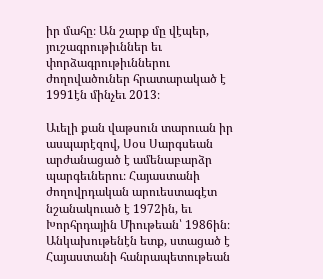իր մահը։ Ան շարք մը վէպեր, յուշագրութիւններ եւ փորձագրութիւններու ժողովածուներ հրատարակած է 1991էն մինչեւ 2013։

Աւելի քան վաթսուն տարուան իր ասպարէզով, Սօս Սարգսեան արժանացած է ամենաբարձր պարգեւներու։ Հայաստանի ժողովրդական արուեստագէտ նշանակուած է 1972ին, եւ Խորհրդային Միութեան՝ 1986ին։ Անկախութենէն ետք, ստացած է Հայաստանի հանրապետութեան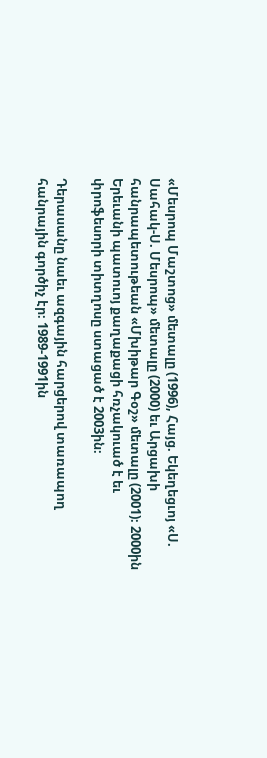«Մեսրոպ Մաշտոց» մետալը (1996), Հայց. Եկեղեցւոյ «Ս. Սահակ-Ս. Մեսրոպ» մետալը (2000) եւ Արցախի հանրապետութեան «Մխիթար Գօշ» մետալը (2001)։ 2000ին Երեւանի պատուոյ քաղաքացի հռչակուած է եւ փրոֆեսորի տիտղոսը ստացած է 2003ին։

Դերասանը նաեւ ազգային հարցերով տառապող հանրային գործիչ էր։ 1989-1991ին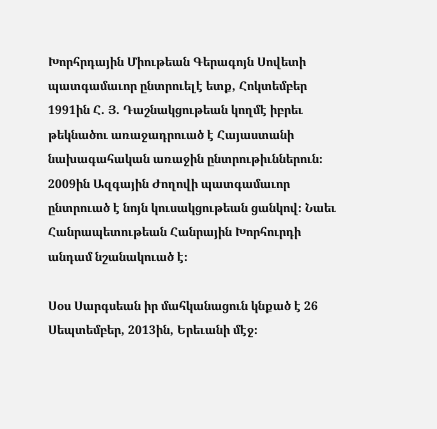Խորհրդային Միութեան Գերագոյն Սովետի պատգամաւոր ընտրուելէ ետք, Հոկտեմբեր 1991ին Հ. Յ. Դաշնակցութեան կողմէ իբրեւ թեկնածու առաջադրուած է Հայաստանի նախագահական առաջին ընտրութիւններուն։ 2009ին Ազգային Ժողովի պատգամաւոր ընտրուած է նոյն կուսակցութեան ցանկով։ Նաեւ Հանրապետութեան Հանրային Խորհուրդի անդամ նշանակուած է։

Սօս Սարգսեան իր մահկանացուն կնքած է 26 Սեպտեմբեր, 2013ին, Երեւանի մէջ։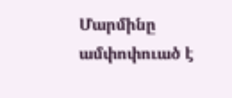Մարմինը ամփոփուած է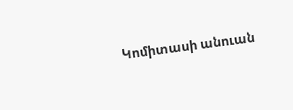Կոմիտասի անուան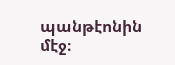պանթէոնին մէջ։